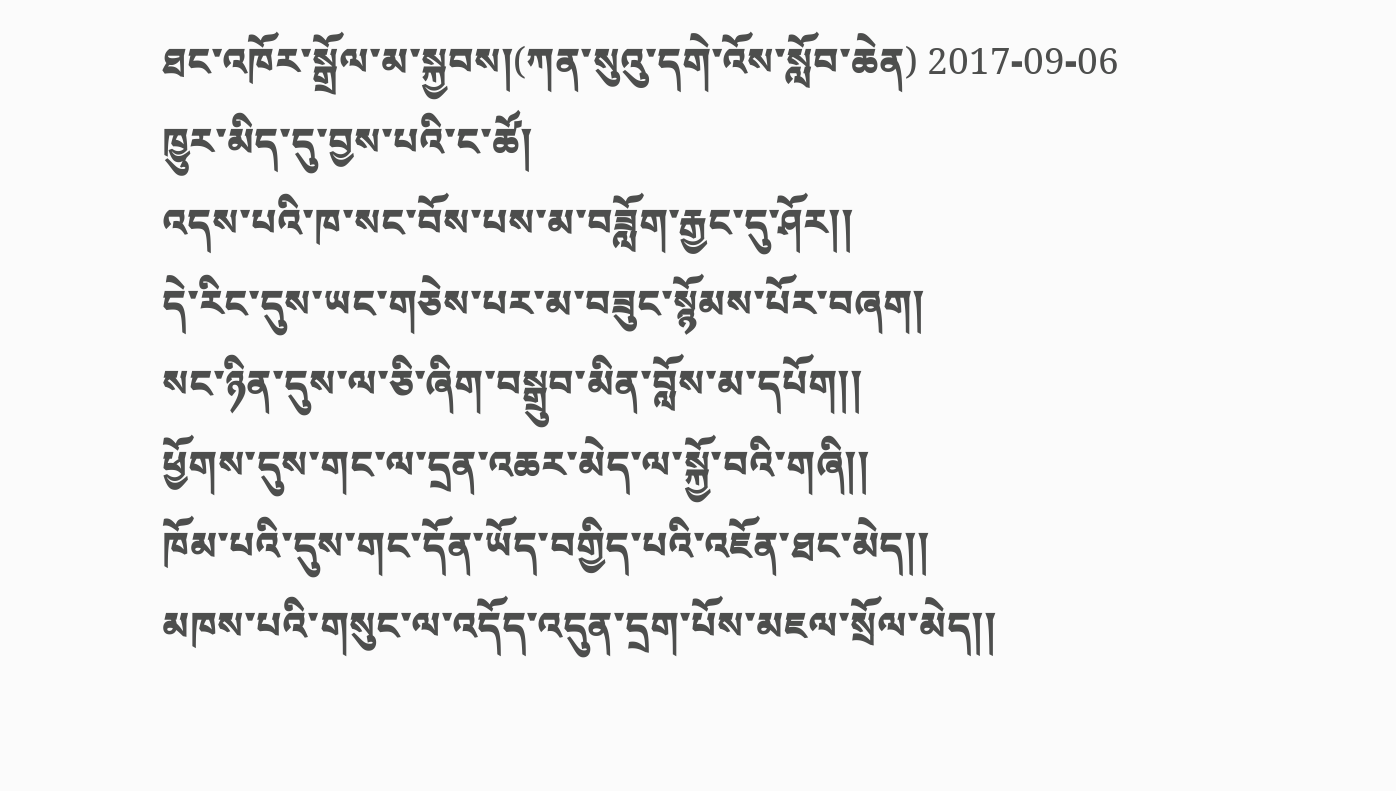ཐང་འཁོར་སྒྲོལ་མ་སྐྱབས།(ཀན་སུའུ་དགེ་འོས་སློབ་ཆེན) 2017-09-06
ཁྱུར་མིད་དུ་བྱས་པའི་ང་ཚོ།
འདས་པའི་ཁ་སང་བོས་པས་མ་བཟློག་རྒྱང་དུ་ཤོར།།
དེ་རིང་དུས་ཡང་གཅེས་པར་མ་བཟུང་སྙོམས་པོར་བཞག།
སང་ཉིན་དུས་ལ་ཅི་ཞིག་བསྒྲུབ་མིན་བློས་མ་དཔོག།།
ཕྱོགས་དུས་གང་ལ་དྲན་འཆར་མེད་ལ་སྐྱོ་བའི་གཞི།།
ཁོམ་པའི་དུས་གང་དོན་ཡོད་བགྱིད་པའི་འཇོན་ཐང་མེད།།
མཁས་པའི་གསུང་ལ་འདོད་འདུན་དྲག་པོས་མཇལ་སྲོལ་མེད།།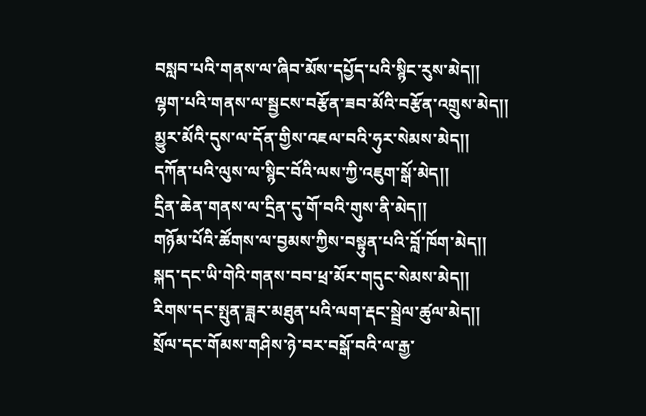བསླབ་པའི་གནས་ལ་ཞིབ་མོས་དཔྱོད་པའི་སྙིང་རུས་མེད།།
ལྷག་པའི་གནས་ལ་སྦྱངས་བརྩོན་ཟབ་མོའི་བརྩོན་འགྲུས་མེད།།
མྱུར་མོའི་དུས་ལ་དོན་གྱིས་འཇལ་བའི་ཧུར་སེམས་མེད།།
དཀོན་པའི་ལུས་ལ་སྙིང་བོའི་ལས་ཀྱི་འཇུག་སྒོ་མེད།།
དྲིན་ཆེན་གནས་ལ་དྲིན་དུ་གོ་བའི་གུས་ནི་མེད།།
གཉོམ་པོའི་ཚོགས་ལ་བྱམས་ཀྱིས་བསྟུན་པའི་བློ་ཁོག་མེད།།
སྐད་དང་ཡི་གེའི་གནས་བབ་ཕྲ་མོར་གདུང་སེམས་མེད།།
རིགས་དང་སྤུན་ཟླར་མཐུན་པའི་ལག་རྡང་སྦྲེལ་ཚུལ་མེད།།
སྲོལ་དང་གོམས་གཤིས་ཉེ་བར་བསྒོ་བའི་ལ་རྒྱ་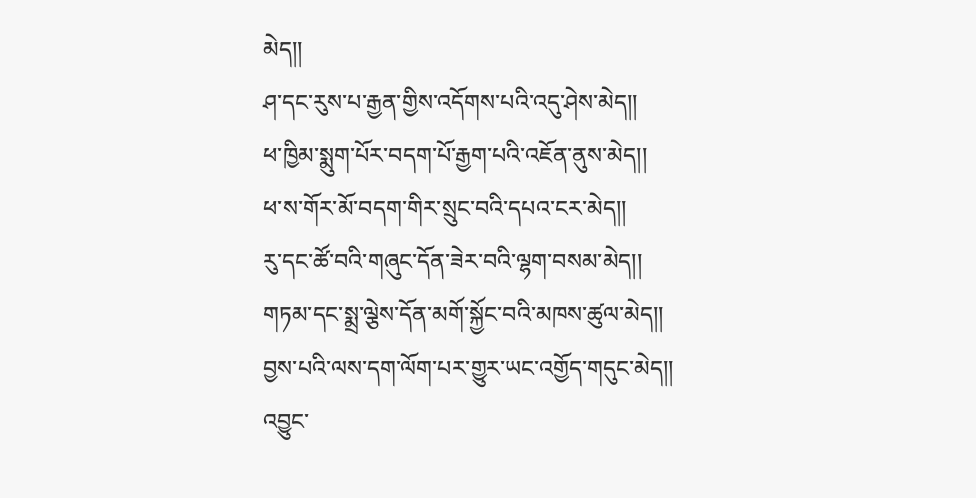མེད།།
ཤ་དང་རུས་པ་རྒྱན་གྱིས་འདོགས་པའི་འདུ་ཤེས་མེད།།
ཕ་ཁྱིམ་སྨུག་པོར་བདག་པོ་རྒྱག་པའི་འཇོན་ནུས་མེད།།
ཕ་ས་གོར་མོ་བདག་གིར་སྲུང་བའི་དཔའ་ངར་མེད།།
རུ་དང་ཚོ་བའི་གཞུང་དོན་ཟེར་བའི་ལྷག་བསམ་མེད།།
གཏམ་དང་སྨྲ་ལྕེས་དོན་མགོ་སྐྱོང་བའི་མཁས་ཚུལ་མེད།།
བྱས་པའི་ལས་དག་ལོག་པར་གྱུར་ཡང་འགྱོད་གདུང་མེད།།
འབྱུང་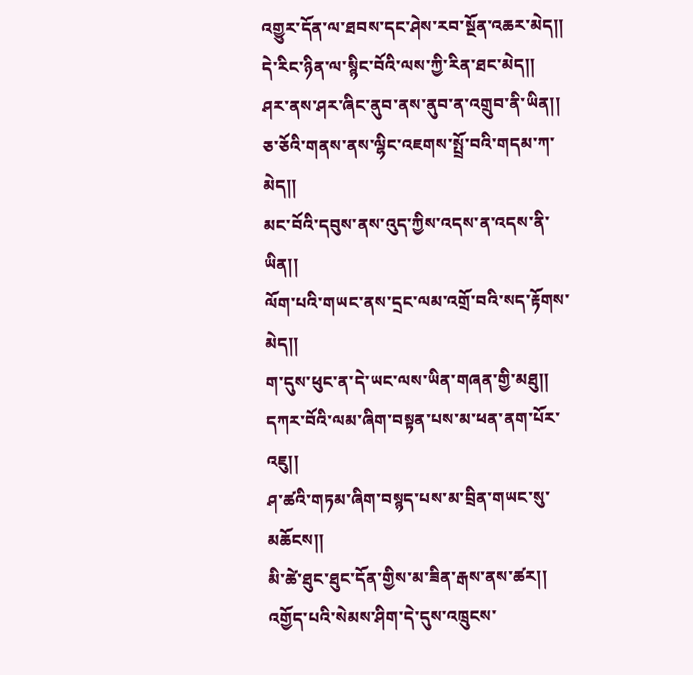འགྱུར་དོན་ལ་ཐབས་དང་ཤེས་རབ་སྔོན་འཆར་མེད།།
དེ་རིང་ཉིན་ལ་སྙིང་བོའི་ལས་ཀྱི་རིན་ཐང་མེད།།
ཤར་ནས་ཤར་ཞིང་ནུབ་ནས་ནུབ་ན་འགྲུབ་ནི་ཡིན།།
ཅ་ཅོའི་གནས་ནས་ལྷིང་འཇགས་སྤྲོ་བའི་གདམ་ཀ་མེད།།
མང་བོའི་དབུས་ནས་འུད་ཀྱིས་འདས་ན་འདས་ནི་ཡིན།།
ལོག་པའི་གཡང་ནས་དྲང་ལམ་འགྲོ་བའི་སད་རྟོགས་མེད།།
ག་དུས་ཕུང་ན་དེ་ཡང་ལས་ཡིན་གཞན་གྱི་མཐུ།།
དཀར་བོའི་ལམ་ཞིག་བསྟན་པས་མ་ཕན་ནག་པོར་འཇུ།།
ཤ་ཚའི་གཏམ་ཞིག་བསྙད་པས་མ་བྲིན་གཡང་སུ་མཆོངས།།
མི་ཚེ་ཐུང་ཐུང་དོན་གྱིས་མ་ཟིན་རྒས་ནས་ཚར།།
འགྱོད་པའི་སེམས་ཤིག་དེ་དུས་འཁྲུངས་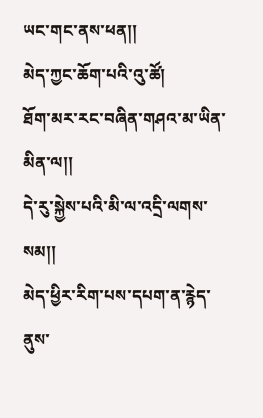ཡང་གང་ནས་ཕན།།
མེད་ཀྱང་ཆོག་པའི་འུ་ཚོ།
ཐོག་མར་རང་བཞིན་གཤའ་མ་ཡིན་མིན་ལ།།
དེ་རུ་སྐྱེས་པའི་མི་ལ་འདྲི་ལགས་སམ།།
མེད་ཕྱིར་རིག་པས་དཔག་ན་རྙེད་ནུས་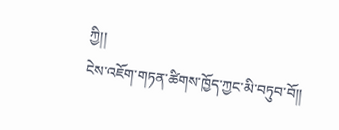ཀྱི།།
ངེས་འཇོག་གཏན་ཚིགས་ཁྱོད་ཀྱང་མི་བཏུབ་བོ།།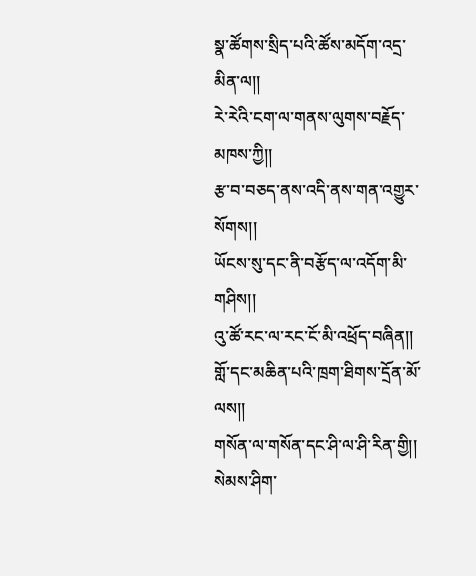སྣ་ཚོགས་སྲིད་པའི་ཚོས་མདོག་འདྲ་མིན་ལ།།
རེ་རེའི་ངག་ལ་གནས་ལུགས་བརྗོད་མཁས་ཀྱི།།
རྩ་བ་བཅད་ནས་འདི་ནས་གན་འགྱུར་སོགས།།
ཡོངས་སུ་དང་ནི་བརྩོད་ལ་འདོག་མི་གཤིས།།
འུ་ཚོ་རང་ལ་རང་ངོ་མི་འཕྲོད་བཞིན།།
གློ་དང་མཆིན་པའི་ཁྲག་ཐིགས་དྲོན་མོ་ལས།།
གསོན་ལ་གསོན་དང་ཤི་ལ་ཤི་རིན་གྱི།།
སེམས་ཤིག་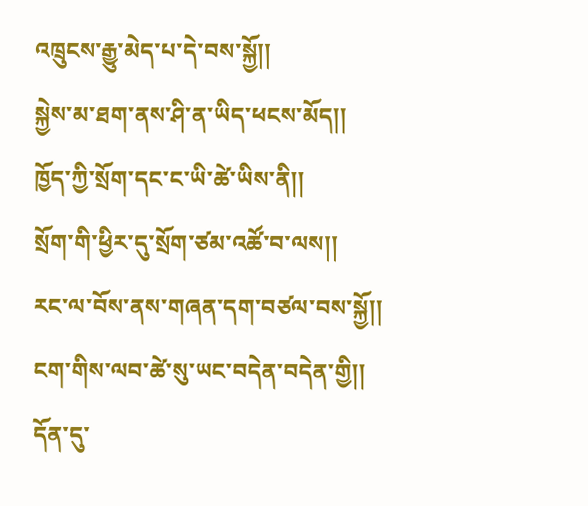འཁྲུངས་རྒྱུ་མེད་པ་དེ་བས་སྐྱོ།།
སྐྱེས་མ་ཐག་ནས་ཤི་ན་ཡིད་ཕངས་མོད།།
ཁྱོད་ཀྱི་སྲོག་དང་ང་ཡི་ཚེ་ཡིས་ནི།།
སྲོག་གི་ཕྱིར་དུ་སྲོག་ཙམ་འཚོ་བ་ལས།།
རང་ལ་བོས་ནས་གཞན་དག་བཙལ་བས་སྐྱོ།།
ངག་གིས་ལབ་ཚེ་སུ་ཡང་བདེན་བདེན་གྱི།།
དོན་དུ་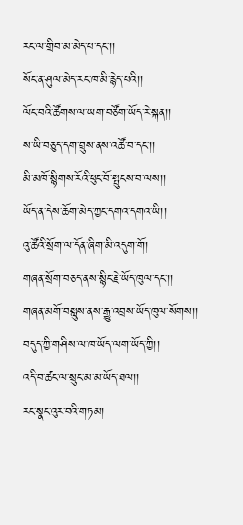རང་ལ་གྲིབ་མ་མེད་པ་དང་།།
སོང་ན་ཤུལ་མེད་རང་ཁ་མི་རྙེད་པའི།།
ལོང་བའི་ཚོགས་ལ་ཡག་བཙོག་ཡོད་རེ་སྐན།།
ས་ཡི་བཅུད་དག་བྲུས་ནས་འཚོ་བ་དང་།།
མི་མཁོ་སྙིགས་རོའི་ཕུང་བོ་སྤུངས་བ་ལས།།
ཡོད་ན་དེས་ཆོག་མེད་ཀྱང་དགའ་དགའ་ཡི།།
འུ་ཚོའི་སྲོག་ལ་དོན་ཞིག་མི་འདུག་གོ།
གཞན་སྲོག་བཅད་ནས་སྙིང་རྗེ་ཡོད་ཁུལ་དང་།།
གཞན་མགོ་བསླུས་ནས་རྒྱུ་འབྲས་ཡོད་ཁུལ་སོགས།།
བདུད་ཀྱི་གཤིས་ལ་ཁ་ཡོད་ལག་ཡོད་ཀྱི།།
འདི་བ་ཚང་ལ་སྲུང་མ་མ་ཡོད་ཐལ།།
རང་སྣང་འུར་བའི་གཏམ།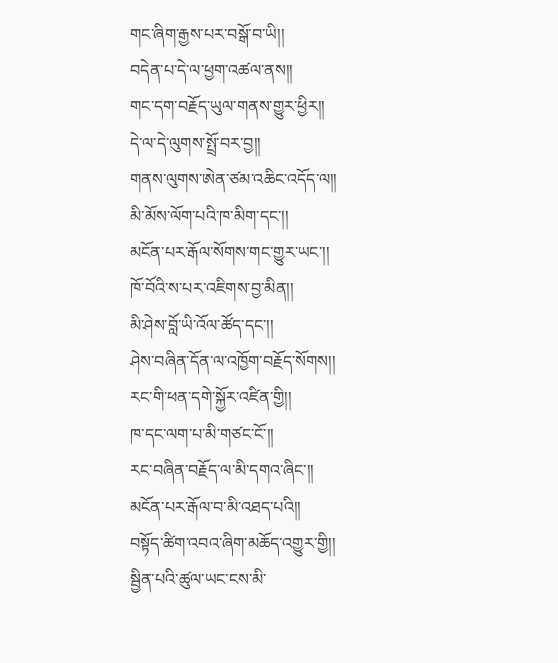གང་ཞིག་རྒྱས་པར་བསྒོ་བ་ཡི།།
བདེན་པ་དེ་ལ་ཕྱག་འཚལ་ནས།།
གང་དག་བརྗོད་ཡུལ་གནས་གྱུར་ཕྱིར།།
དེ་ལ་དེ་ལུགས་སྤྲོ་བར་བྱ།།
གནས་ལུགས་ཨེན་ཙམ་འཆིང་འདོད་ལ།།
མི་མོས་ལོག་པའི་ཁ་མིག་དང་།།
མངོན་པར་རྒོལ་སོགས་གང་གྱུར་ཡང་།།
ཁོ་བོའི་ས་པར་འཇིགས་བྱ་མིན།།
མི་ཤེས་བློ་ཡི་འོལ་ཚོད་དང་།།
ཤེས་བཞིན་དོན་ལ་འཁྱོག་བརྗོད་སོགས།།
རང་གི་ཕན་དགེ་སྐྱོར་འཛིན་གྱི།།
ཁ་དང་ལག་པ་མི་གཙང་ངོ་།།
རང་བཞིན་བརྗོད་ལ་མི་དགའ་ཞིང་།།
མངོན་པར་རྒོལ་བ་མི་འཐད་པའི།།
བསྟོད་ཚིག་འབའ་ཞིག་མཆོད་འགྱུར་གྱི།།
སྦྱིན་པའི་ཚུལ་ཡང་ངས་མི་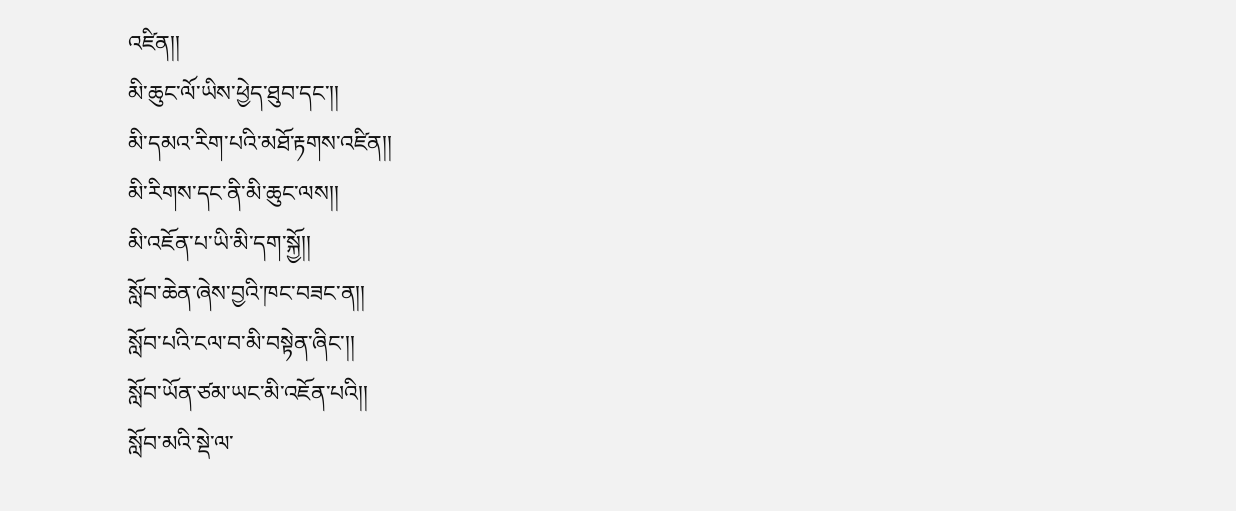འཛིན།།
མི་ཆུང་ལོ་ཡིས་ཕྱེད་ཐུབ་དང་།།
མི་དམའ་རིག་པའི་མཐོ་རྟགས་འཛིན།།
མི་རིགས་དང་ནི་མི་ཆུང་ལས།།
མི་འཇོན་པ་ཡི་མི་དག་སྐྱོ།།
སློབ་ཆེན་ཞེས་བྱའི་ཁང་བཟང་ན།།
སློབ་པའི་ངལ་བ་མི་བསྟེན་ཞིང་།།
སློབ་ཡོན་ཙམ་ཡང་མི་འཇོན་པའི།།
སློབ་མའི་སྡེ་ལ་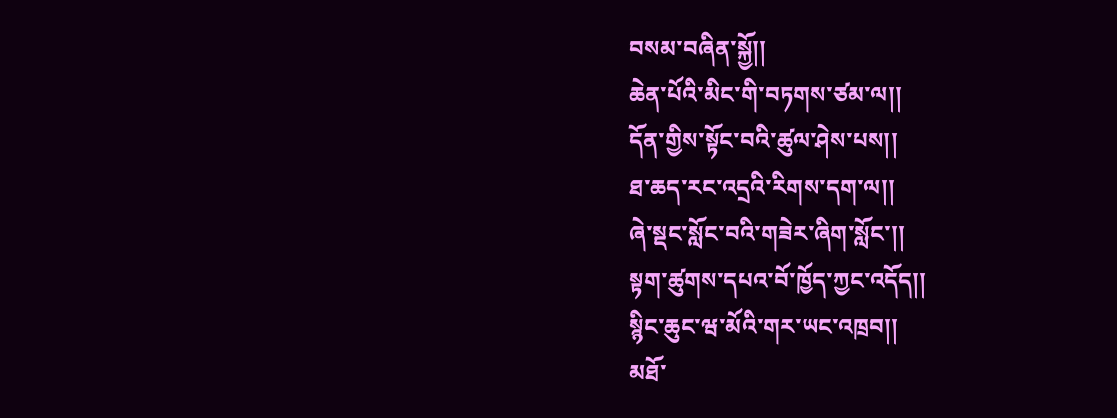བསམ་བཞིན་སྐྱོ།།
ཆེན་པོའི་མིང་གི་བཏགས་ཙམ་ལ།།
དོན་གྱིས་སྟོང་བའི་ཚུལ་ཤེས་པས།།
ཐ་ཆད་རང་འདྲའི་རིགས་དག་ལ།།
ཞེ་སྡང་སློང་བའི་གཟེར་ཞིག་སློང་།།
སྟག་ཚུགས་དཔའ་བོ་ཁྱོད་ཀྱང་འདོད།།
སྙིང་ཆུང་ཝ་མོའི་གར་ཡང་འཁྲབ།།
མཐོ་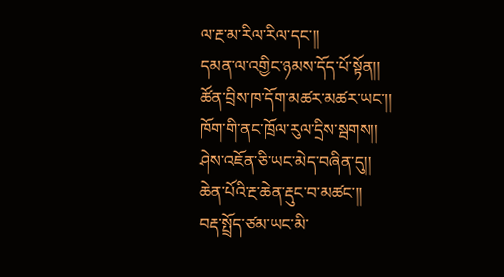ལ་རྔ་མ་རིལ་རིལ་དང་།།
དམན་ལ་འགྱིང་ཉམས་དོད་པོ་སྟོན།།
ཚོན་བྲིས་ཁ་དོག་མཚར་མཚར་ཡང་།།
ཁོག་གི་ནང་ཁྲོལ་རུལ་དྲིས་སྦགས།།
ཤེས་འཇོན་ཅི་ཡང་མེད་བཞིན་དུ།།
ཆེན་པོའི་རྔ་ཆེན་རྡུང་བ་མཚང་།།
བརྡ་སྤྲོད་ཙམ་ཡང་མི་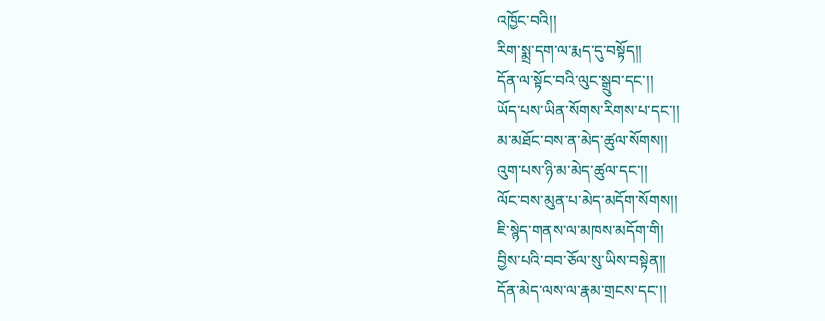འཁྱོང་བའི།།
རིག་སྨྲ་དག་ལ་རྨད་དུ་བསྟོད།།
དོན་ལ་སྟོང་བའི་ལུང་སྒྲུབ་དང་།།
ཡོད་པས་ཡིན་སོགས་རིགས་པ་དང་།།
མ་མཐོང་བས་ན་མེད་ཚུལ་སོགས།།
འུག་པས་ཉི་མ་མེད་ཚུལ་དང་།།
ལོང་བས་མུན་པ་མེད་མདོག་སོགས།།
ཇི་སྙེད་གནས་ལ་མཁས་མདོག་གི།
བྱིས་པའི་བབ་ཅོལ་སུ་ཡིས་བསྟེན།།
དོན་མེད་ལས་ལ་རྣམ་གྲངས་དང་།།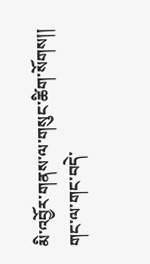མི་འབྱོར་གནས་ལ་གསུང་ཚིག་སོགས།།
གང་ལ་གང་བདེ་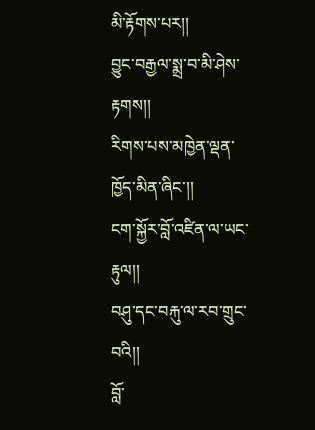མི་རྟོགས་པར།།
བྱུང་བརྒྱལ་སྨྲ་བ་མི་ཤེས་རྟགས།།
རིགས་པས་མཁྱེན་ལྡན་ཁྱོད་མིན་ཞིང་།།
ངག་སྐྱོར་བློ་འཛིན་ལ་ཡང་རྟུལ།།
བཤུ་དང་བརྐུ་ལ་རབ་གྲུང་བའི།།
བློ་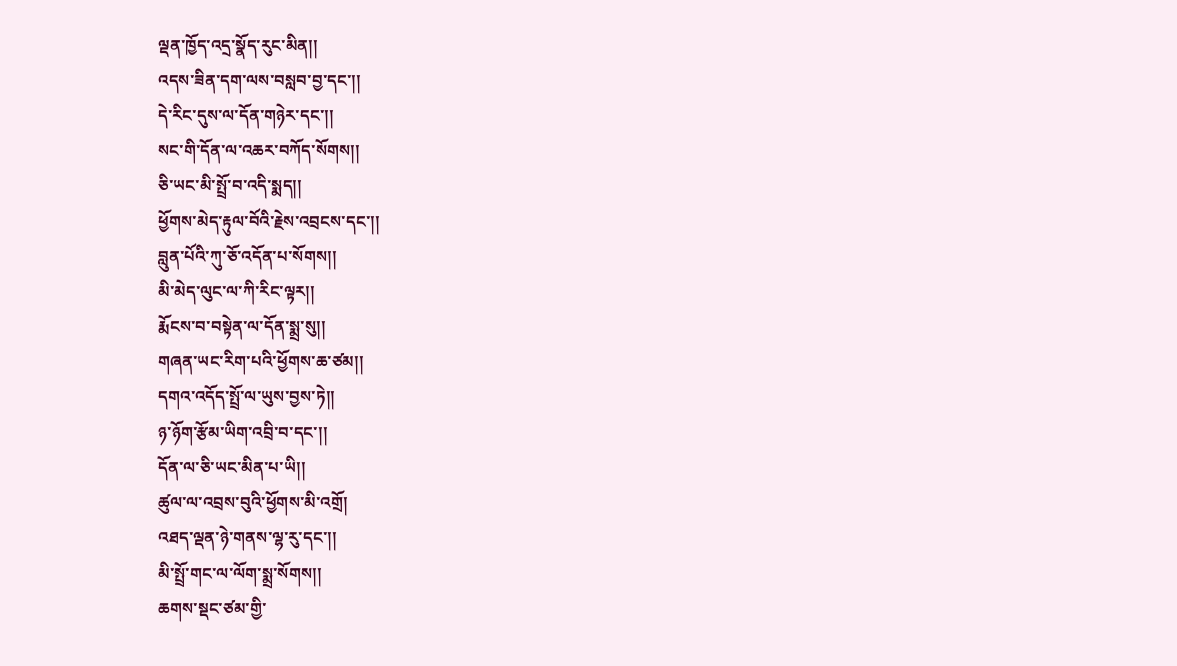ལྡན་ཁྱོད་འདྲ་སྣོད་རུང་མིན།།
འདས་ཟིན་དག་ལས་བསླབ་བྱ་དང་།།
དེ་རིང་དུས་ལ་དོན་གཉེར་དང་།།
སང་གི་དོན་ལ་འཆར་བཀོད་སོགས།།
ཅི་ཡང་མི་སྤྲོ་བ་འདི་སྨད།།
ཕྱོགས་མེད་རྟུལ་བོའི་རྗེས་འབྲངས་དང་།།
བླུན་པོའི་ཀུ་ཅོ་འདོན་པ་སོགས།།
མི་མེད་ལུང་ལ་ཀི་རིང་ལྟར།།
རྨོངས་བ་བསྟེན་ལ་དོན་སྨྲ་སུ།།
གཞན་ཡང་རིག་པའི་ཕྱོགས་ཆ་ཙམ།།
དགའ་འདོད་སྤྲོ་ལ་ཡུས་བྱས་ཏེ།།
ཉ་ཉོག་རྩོམ་ཡིག་འབྲི་བ་དང་།།
དོན་ལ་ཅི་ཡང་མིན་པ་ཡི།།
ཚུལ་ལ་འབྲས་བུའི་ཕྱོགས་མི་འགྲོ།
འཐད་ལྡན་ཉེ་གནས་ལྷ་རུ་དང་།།
མི་སྤྲོ་གང་ལ་ལོག་སྨྲ་སོགས།།
ཆགས་སྡང་ཙམ་གྱི་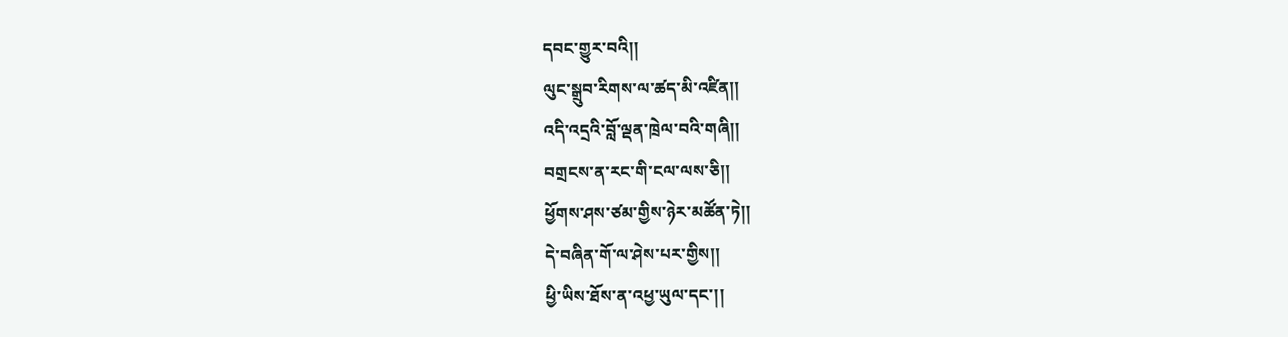དབང་གྱུར་བའི།།
ལུང་སྒྲུབ་རིགས་ལ་ཚད་མི་འཛིན།།
འདི་འདྲའི་བློ་ལྡན་ཁྲེལ་བའི་གཞི།།
བགྲངས་ན་རང་གི་ངལ་ལས་ཅི།།
ཕྱོགས་ཤས་ཙམ་གྱིས་ཉེར་མཚོན་ཏེ།།
དེ་བཞིན་གོ་ལ་ཤེས་པར་གྱིས།།
ཕྱི་ཡིས་ཐོས་ན་འཕྱ་ཡུལ་དང་།།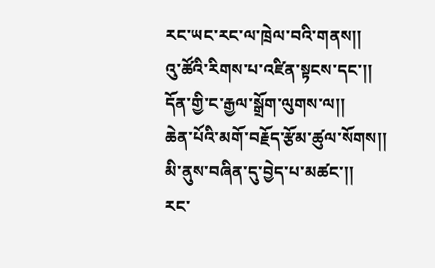རང་ཡང་རང་ལ་ཁྲེལ་བའི་གནས།།
འུ་ཚོའི་རིགས་པ་འཛིན་སྟངས་དང་།།
དོན་གྱི་ང་རྒྱལ་སྒྲོག་ལུགས་ལ།།
ཆེན་པོའི་མགོ་བརྗོད་རྩོམ་ཚུལ་སོགས།།
མི་ནུས་བཞིན་དུ་བྱེད་པ་མཚང་།།
རང་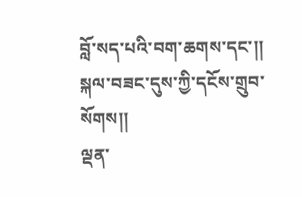བློ་སད་པའི་བག་ཆགས་དང་།།
སྐལ་བཟང་དུས་ཀྱི་དངོས་གྲུབ་སོགས།།
ལྡན་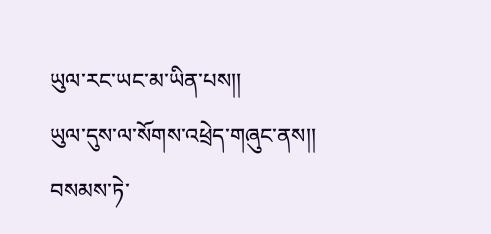ཡུལ་རང་ཡང་མ་ཡིན་པས།།
ཡུལ་དུས་ལ་སོགས་འཕྲེད་གཞུང་ནས།།
བསམས་ཏེ་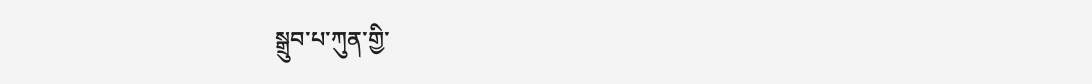སྒྲུབ་པ་ཀུན་གྱི་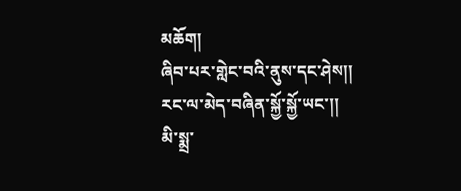མཆོག།
ཞིབ་པར་གླེང་བའི་ནུས་དང་ཤེས།།
རང་ལ་མེད་བཞིན་སྐྱོ་སྐྱོ་ཡང་།།
མི་སྨྲ་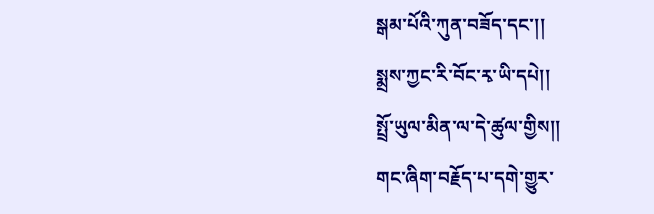སྒམ་པོའི་ཀུན་བཟོད་དང་།།
སྨྲས་ཀྱང་རི་བོང་རྭ་ཡི་དཔེ།།
སྤྲོ་ཡུལ་མིན་ལ་དེ་ཚུལ་གྱིས།།
གང་ཞིག་བརྗོད་པ་དགེ་གྱུར་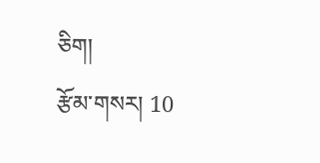ཅིག།
རྩོམ་གསར། 10